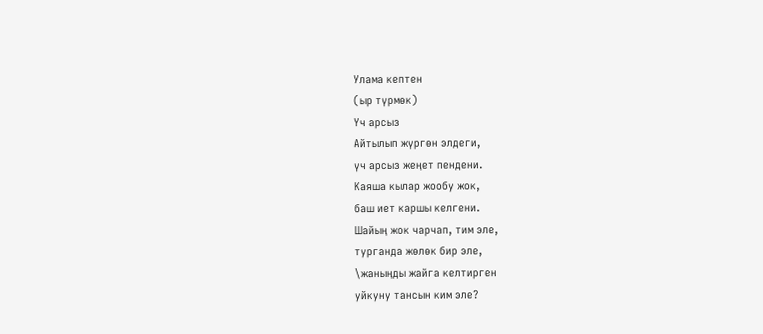Улама кептен
(ыр түрмөк)
Үч арсыз
Айтылып жүргөн элдеги,
үч арсыз жеңет пендени.
Каяша кылар жообу жок,
баш иет каршы келгени.
Шайың жок чарчап, тим эле,
турганда жөлөк бир эле,
\жаныңды жайга келтирген
уйкуну тансын ким эле?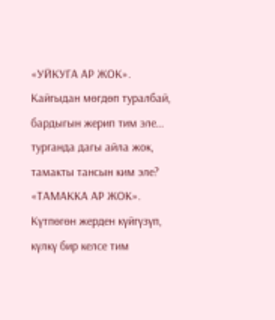«УЙКУГА АР ЖОК».
Кайгыдан мөгдөп туралбай,
бардыгын жерип тим эле…
турганда дагы айла жок,
тамакты тансын ким эле?
«ТАМАККА АР ЖОК».
Күтпөгөн жерден күйгүзүп,
күлкү бир келсе тим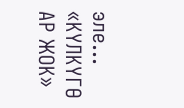эле…
«КҮЛКҮГӨ АР ЖОК»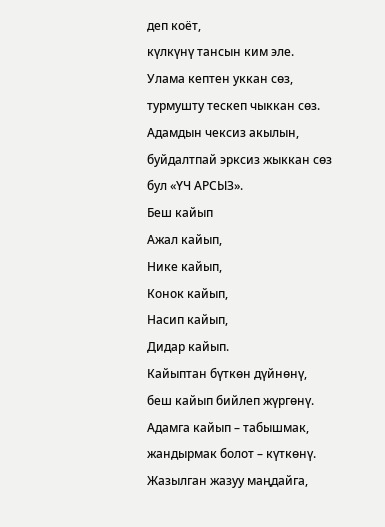деп коёт,
күлкүнү тансын ким эле.
Улама кептен уккан сөз,
турмушту тескеп чыккан сөз.
Адамдын чексиз акылын,
буйдалтпай эрксиз жыккан сөз
бул «ҮЧ АРСЫЗ».
Беш кайып
Ажал кайып,
Нике кайып,
Конок кайып,
Насип кайып,
Дидар кайып.
Кайыптан бүткөн дүйнөнү,
беш кайып бийлеп жүргөнү.
Адамга кайып – табышмак,
жандырмак болот – күткөнү.
Жазылган жазуу маңдайга,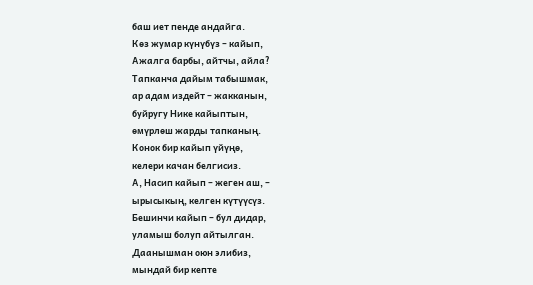баш иет пенде андайга.
Көз жумар күнүбүз – кайып,
Ажалга барбы, айтчы, айла?
Тапканча дайым табышмак,
ар адам издейт – жакканын,
буйругу Нике кайыптын,
өмүрлөш жарды тапканың.
Конок бир кайып үйүңө,
келери качан белгисиз.
А, Насип кайып – жеген аш, –
ырысыкың, келген күтүүсүз.
Бешинчи кайып – бул дидар,
уламыш болуп айтылган.
Даанышман оюн элибиз,
мындай бир кепте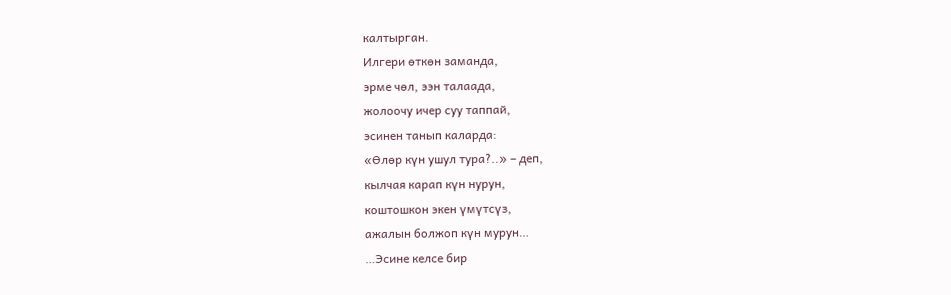калтырган.
Илгери өткөн заманда,
эрме чөл, ээн талаада,
жолоочу ичер суу таппай,
эсинен танып каларда:
«Өлөр күн ушул тура?..» – деп,
кылчая карап күн нурун,
коштошкон экен үмүтсүз,
ажалын болжоп күн мурун…
…Эсине келсе бир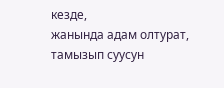кезде,
жанында адам олтурат,
тамызып суусун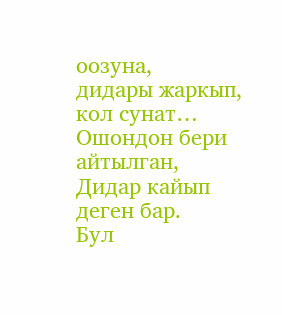оозуна,
дидары жаркып, кол сунат…
Ошондон бери айтылган,
Дидар кайып деген бар.
Бул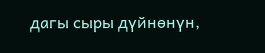дагы сыры дүйнөнүн,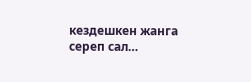кездешкен жанга сереп сал…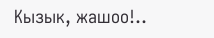Кызык, жашоо!..